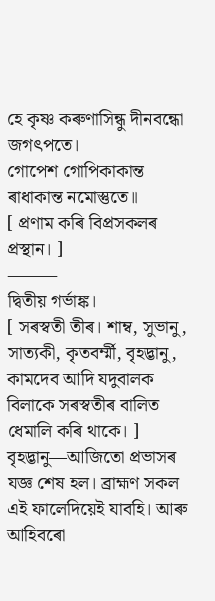হে কৃষ্ণ কৰুণাসিন্ধু দীনবন্ধো জগৎপতে।
গোপেশ গোপিকাকান্ত ৰাধাকান্ত নমোস্তুতে॥
[ প্ৰণাম কৰি বিপ্ৰসকলৰ প্ৰস্থান। ]
⸻
দ্বিতীয় গৰ্ভাঙ্ক।
[ সৰস্বতী তীৰ। শাম্ব, সুভানু, সাত্যকী, কৃতবৰ্ম্মী, বৃহদ্ভানু, কামদেব আদি যদুবালক বিলাকে সৰস্বতীৰ বালিত ধেমালি কৰি থাকে। ]
বৃহদ্ভানু—আজিতো প্ৰভাসৰ যজ্ঞ শেষ হল। ব্ৰাহ্মণ সকল এই ফালেদিয়েই যাবহি। আৰু আহিবৰো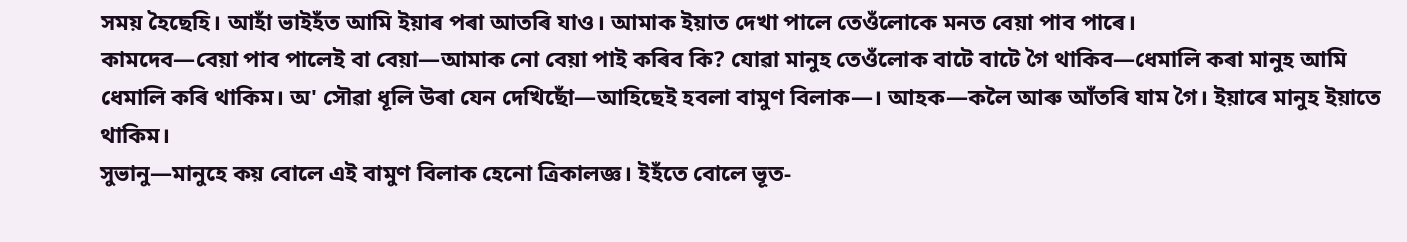সময় হৈছেহি। আহাঁ ভাইহঁত আমি ইয়াৰ পৰা আতৰি যাও। আমাক ইয়াত দেখা পালে তেওঁলোকে মনত বেয়া পাব পাৰে।
কামদেব—বেয়া পাব পালেই বা বেয়া—আমাক নো বেয়া পাই কৰিব কি? যোৱা মানুহ তেওঁলোক বাটে বাটে গৈ থাকিব—ধেমালি কৰা মানুহ আমি ধেমালি কৰি থাকিম। অ' সৌৱা ধূলি উৰা যেন দেখিছোঁ—আহিছেই হবলা বামুণ বিলাক—। আহক—কলৈ আৰু আঁতৰি যাম গৈ। ইয়াৰে মানুহ ইয়াতে থাকিম।
সুভানু—মানুহে কয় বোলে এই বামুণ বিলাক হেনো ত্ৰিকালজ্ঞ। ইহঁতে বোলে ভূত-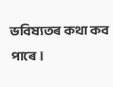ভবিষ্যতৰ কথা কব পাৰে।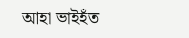আহা ভাইহঁত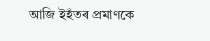আজি ইহঁতৰ প্ৰমাণকে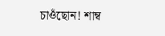চাওঁছোন! শাম্ব